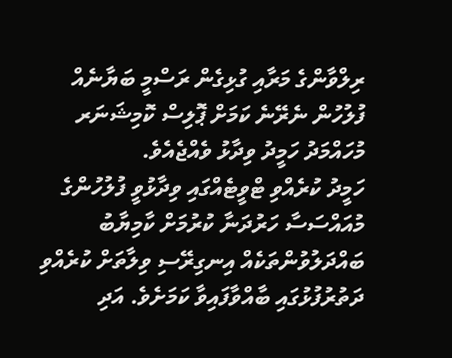ރިލްވާންގެ މަރާއި ގުޅިގެން ރަސްމީ ބަޔާނެއް ފުލުހުން ނެރޭނެ ކަމަށް ޕޮލިސް ކޮމިޝަނަރ މުހައްމަދު ހަމީދު ވިދާޅު ވެއްޖެއެވެ.
ހަމީދު ކުރެއްވި ޓްވީޓެއްގައި ވިދާޅުވީ ފުލުހުންގެ މުއައްސަސާ ހަރުދަނާ ކުރުމަށް ކާމިޔާބު ބައްދަލުވުންތަކެއް އިނގިރޭސި ވިލާތަށް ކުރެއްވި ދަތުރުފުޅުގައި ބާއްވާފައިވާ ކަމަށެވެ. އަދި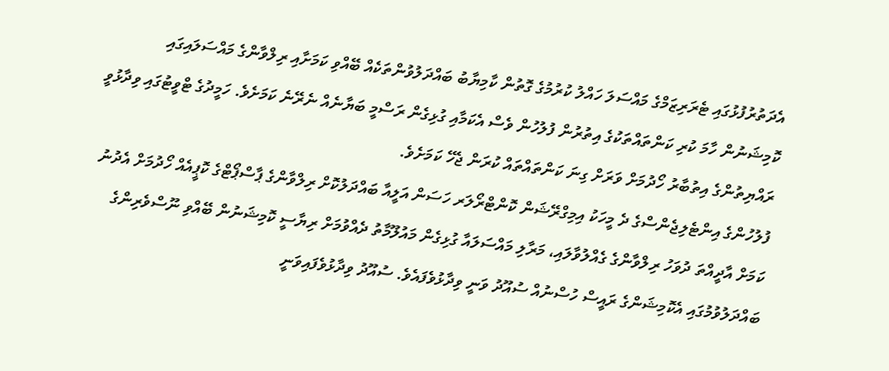އެދަތުރުފުޅުގައި ޓެރަރިޒަމްގެ މައްސަލަ ހައްލު ކުރުމުގެ ގޮތުން ކާމިޔާބު ބައްދަލުވުންތަކެއް ބޭއްވި ކަމަށާއި ރިލްވާންގެ މައްސަލައިގައި ކޮމިޝަނުން ހާމަ ކުރި ކަންތައްތަކުގެ އިތުރުން ފުލުހުން ވެސް އެކަމާއި ގުޅިގެން ރަސްމީ ބަޔާނެއް ނެރޭނެ ކަމަށެވެ. ހަމީދުގެ ޓްވީޓުގައި ވިދާޅުވީ ރައްޔިތުންގެ އިތުބާރު ހޯދުމަށް ވަރަށް ގިނަ ކަންތައްތައް ކުރަން ޖެހޭ ކަމަށެވެ.
ފުލުހުންގެ އިންޓެލިޖެންސްގެ ދެ މީހަކު އިމިގްރޭޝަން ކޮންޓްރޯލަރ ހަސަން އަލީއާ ބައްދަލުކޮށް ރިލްވާންގެ ޕާސްޕޯޓްގެ ކޮޕީއެއް ހޯދުމަށް އެދުނު ކަމަށް އާދީއްތަ ދުވަހު ރިލްވާންގެ ގެއްލުވާލައި، މަރާލި މައްސަލައާ ގުޅިގެން މައުލޫމާތު ދެއްވުމަށް ރިޔާސީ ކޮމިޝަނުން ބޭއްވި ނޫސްވެރިންގެ ބައްދަލުވުމުގައި އެކޮމިޝަންގެ ރައީސް ހުސްނުއް ސުއޫދު ވަނީ ވިދާޅުވެފައެވެ. ސުއޫދު ވިދާޅުވެފައިވަނީ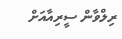ރިލްވާން ސީރިއާއަށް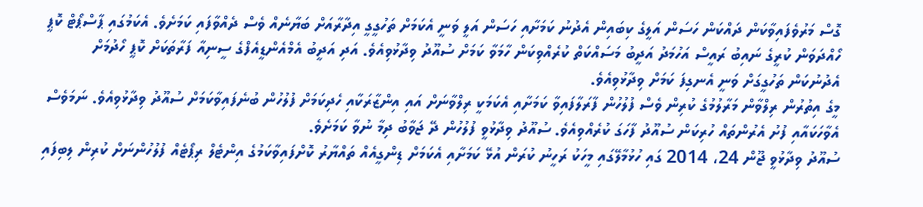ގޮސް މަރުވެފައިވާކަން ދައްކަން ހަސަން އަލީގެ ކިބައިން އެދުނު ކަމަށާއި ހަސަން އަލީ ވަނީ އެކަމަށް ތަހުގީގީ އިދާރާއަށް ބަޔާނެއް ވެސް ދެއްވާފައި ކަމަށެވެ. އެކަމުގައި ޕާސްޕޯޓް ކޮޕީ ހޯއްދަވަން ކުރީގެ ނައިބު ރައީސް އަހުމަދު އަދީބު މަސައްކަތް ކުރެއްވިކަން ހާމަވާ ކަމަށް ސުއޫދު ވިދާޅުވިއެވެ. އަދި އަދީބު އެމްއެންޑީއެފްގެ ސީނިއާ ފަރާތަކަށް ކޮޕީ ހޯދުމަށް އެދުނުކަން ތަހުގީގަށް ވަނީ އެނގިފަ ކަމަށް ވިދާޅުވިއެވެ.
މީގެ އިތުރުން ރިލްވާން މަރާލުމުގެ ކުރިން ވެސް ފުލުހުން ފާރަލާފައިވާ ކަމަށާއި އެކަމަކީ ރިލްވާނަށް އައި އިންޒާރަކާއި ހެދިކަމަށް ފުލުހުން ބުނެފައިވާކަމަށް ސުއޫދު ވިދާޅުވިއެވެ. ނަމަވެސް އެވާހަކައާއި ފުށު އެރުންތައް ހުރިކަން ސުއޫދު ފާހަގަ ކުރެއްވިއެވެ. ސުއޫދު ވިދާޅުވީ ފުލުހުން ދޭ ޖަވާބު ދިމާ ނުވާ ކަމަށެވެ.
ސުއޫދު ވިދާޅުވީ ޖޫން 24، 2014 ގައި ހުޅުމާލޭގައި މީހަކު ރަހީނު ކުރަން އުޅޭ ކަމަށާއި އެކަމަށް ޑިންގީއެއް ތައްޔާރު ކޮށްފައިވާކަމުގެ އިންޓެލް ރިޕޯޓެއް ފުލުހުންނަށް ކުރިން ލިބިފައި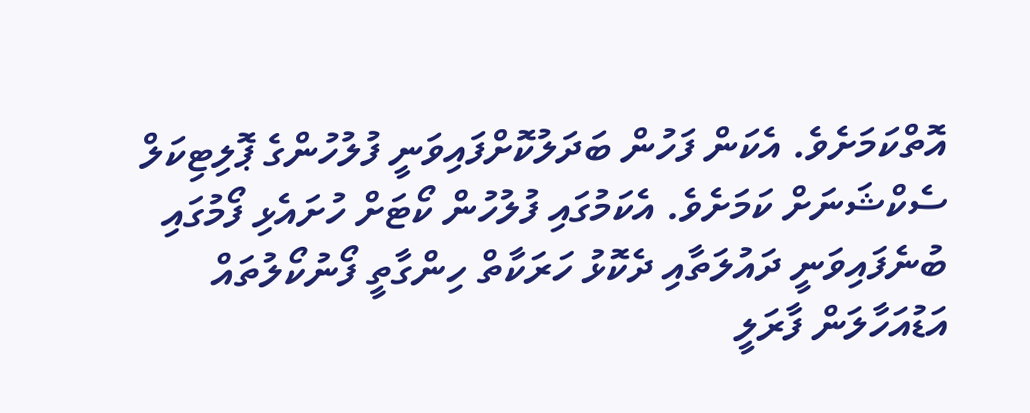އޮތްކަމަށެވެ. އެކަން ފަހުން ބަދަލުކޮށްފައިވަނީ ފުލުހުންގެ ޕޮލިޓިކަލް ސެކްޝަނަށް ކަމަށެވެ. އެކަމުގައި ފުލުހުން ކޯޓަށް ހުށައެޅި ފޯމުގައި ބުނެފައިވަނީ ދައުލަތާއި ދެކޮޅު ހަރަކާތް ހިންގާތީ ފޯނުކޯލުތައް އަޑުއަހާލަން ފާރަލީ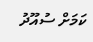ކަމަށް ސުއޫދު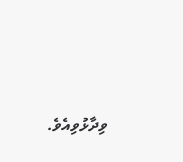ވިދާޅުވިއެވެ.